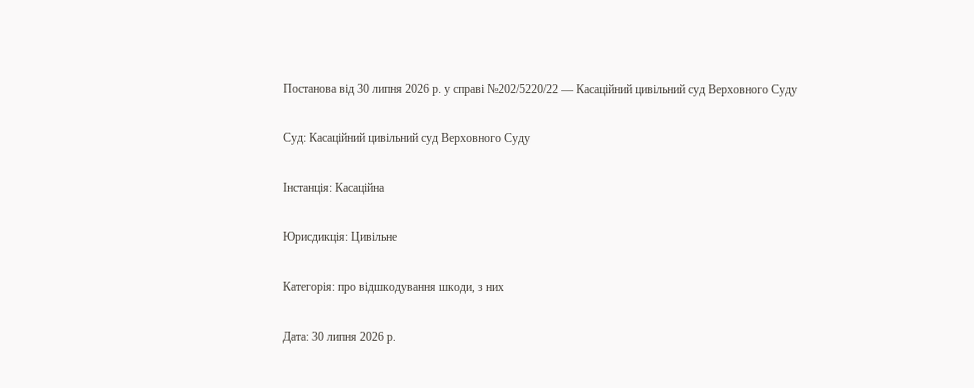Постанова від 30 липня 2026 р. у справі №202/5220/22 — Касаційний цивільний суд Верховного Суду

Суд: Касаційний цивільний суд Верховного Суду

Інстанція: Касаційна

Юрисдикція: Цивільне

Категорія: про відшкодування шкоди, з них

Дата: 30 липня 2026 р.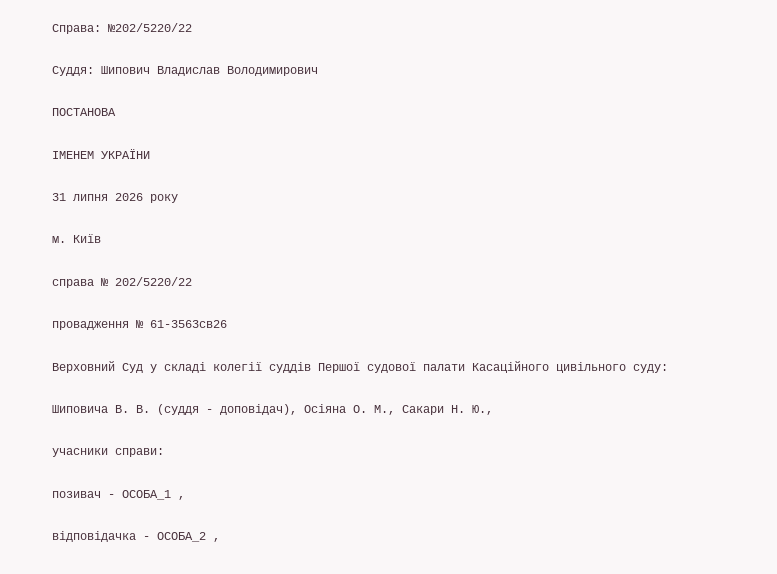Справа: №202/5220/22

Суддя: Шипович Владислав Володимирович

ПОСТАНОВА

ІМЕНЕМ УКРАЇНИ

31 липня 2026 року

м. Київ

справа № 202/5220/22

провадження № 61-3563св26

Верховний Суд у складі колегії суддів Першої судової палати Касаційного цивільного суду:

Шиповича В. В. (суддя - доповідач), Осіяна О. М., Сакари Н. Ю.,

учасники справи:

позивач - ОСОБА_1 ,

відповідачка - ОСОБА_2 ,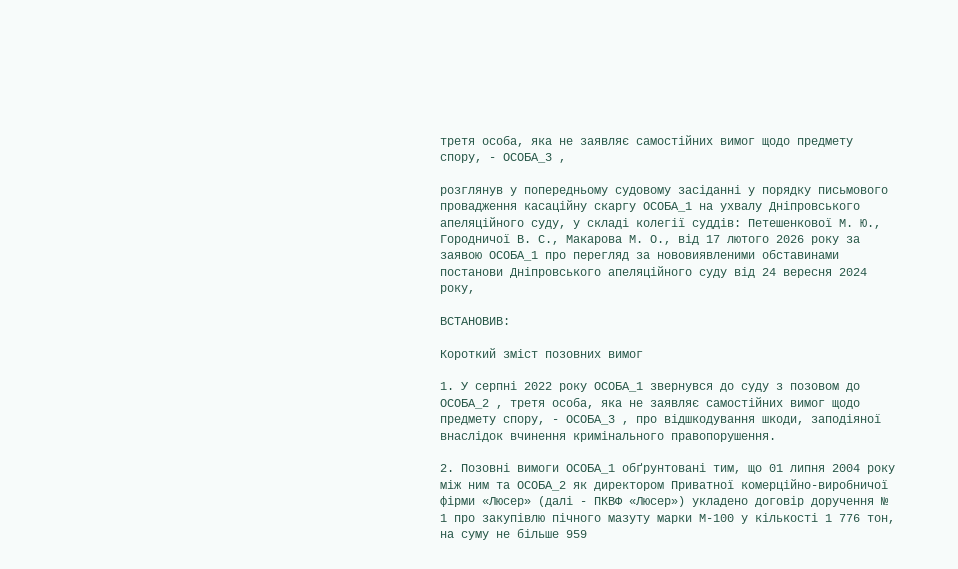третя особа, яка не заявляє самостійних вимог щодо предмету спору, - ОСОБА_3 ,

розглянув у попередньому судовому засіданні у порядку письмового провадження касаційну скаргу ОСОБА_1 на ухвалу Дніпровського апеляційного суду, у складі колегії суддів: Петешенкової М. Ю., Городничої В. С., Макарова М. О., від 17 лютого 2026 року за заявою ОСОБА_1 про перегляд за нововиявленими обставинами постанови Дніпровського апеляційного суду від 24 вересня 2024 року,

ВСТАНОВИВ:

Короткий зміст позовних вимог

1. У серпні 2022 року ОСОБА_1 звернувся до суду з позовом до ОСОБА_2 , третя особа, яка не заявляє самостійних вимог щодо предмету спору, - ОСОБА_3 , про відшкодування шкоди, заподіяної внаслідок вчинення кримінального правопорушення.

2. Позовні вимоги ОСОБА_1 обґрунтовані тим, що 01 липня 2004 року між ним та ОСОБА_2 як директором Приватної комерційно-виробничої фірми «Люсер» (далі - ПКВФ «Люсер») укладено договір доручення № 1 про закупівлю пічного мазуту марки М-100 у кількості 1 776 тон, на суму не більше 959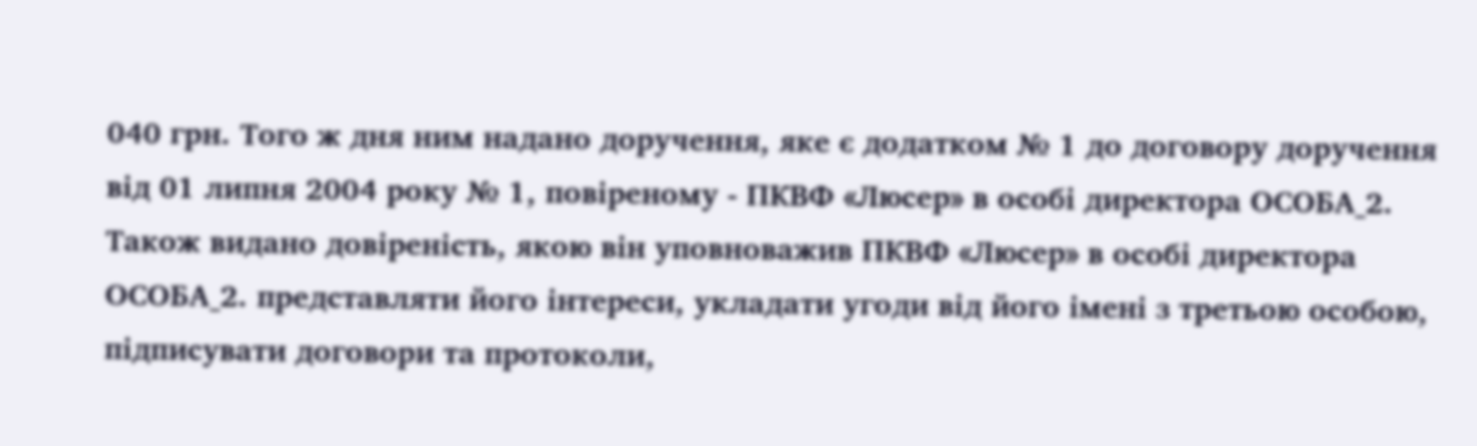040 грн. Того ж дня ним надано доручення, яке є додатком № 1 до договору доручення від 01 липня 2004 року № 1, повіреному - ПКВФ «Люсер» в особі директора ОСОБА_2. Також видано довіреність, якою він уповноважив ПКВФ «Люсер» в особі директора ОСОБА_2. представляти його інтереси, укладати угоди від його імені з третьою особою, підписувати договори та протоколи,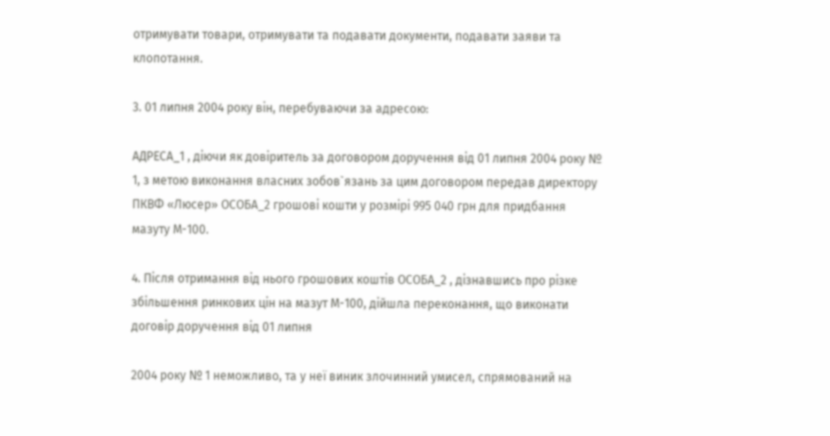отримувати товари, отримувати та подавати документи, подавати заяви та клопотання.

3. 01 липня 2004 року він, перебуваючи за адресою:

АДРЕСА_1 , діючи як довіритель за договором доручення від 01 липня 2004 року № 1, з метою виконання власних зобов`язань за цим договором передав директору ПКВФ «Люсер» ОСОБА_2 грошові кошти у розмірі 995 040 грн для придбання мазуту М-100.

4. Після отримання від нього грошових коштів ОСОБА_2 , дізнавшись про різке збільшення ринкових цін на мазут М-100, дійшла переконання, що виконати договір доручення від 01 липня

2004 року № 1 неможливо, та у неї виник злочинний умисел, спрямований на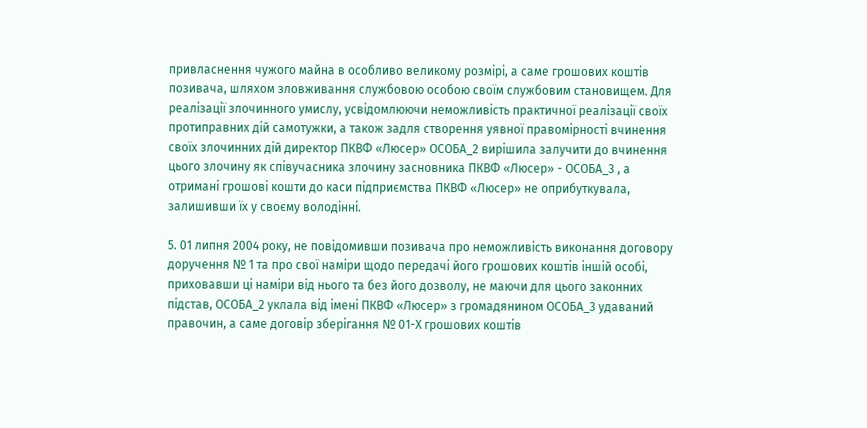привласнення чужого майна в особливо великому розмірі, а саме грошових коштів позивача, шляхом зловживання службовою особою своїм службовим становищем. Для реалізації злочинного умислу, усвідомлюючи неможливість практичної реалізації своїх протиправних дій самотужки, а також задля створення уявної правомірності вчинення своїх злочинних дій директор ПКВФ «Люсер» ОСОБА_2 вирішила залучити до вчинення цього злочину як співучасника злочину засновника ПКВФ «Люсер» - ОСОБА_3 , а отримані грошові кошти до каси підприємства ПКВФ «Люсер» не оприбуткувала, залишивши їх у своєму володінні.

5. 01 липня 2004 року, не повідомивши позивача про неможливість виконання договору доручення № 1 та про свої наміри щодо передачі його грошових коштів іншій особі, приховавши ці наміри від нього та без його дозволу, не маючи для цього законних підстав, ОСОБА_2 уклала від імені ПКВФ «Люсер» з громадянином ОСОБА_3 удаваний правочин, а саме договір зберігання № 01-Х грошових коштів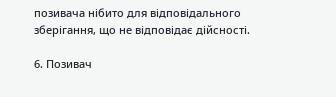позивача нібито для відповідального зберігання, що не відповідає дійсності.

6. Позивач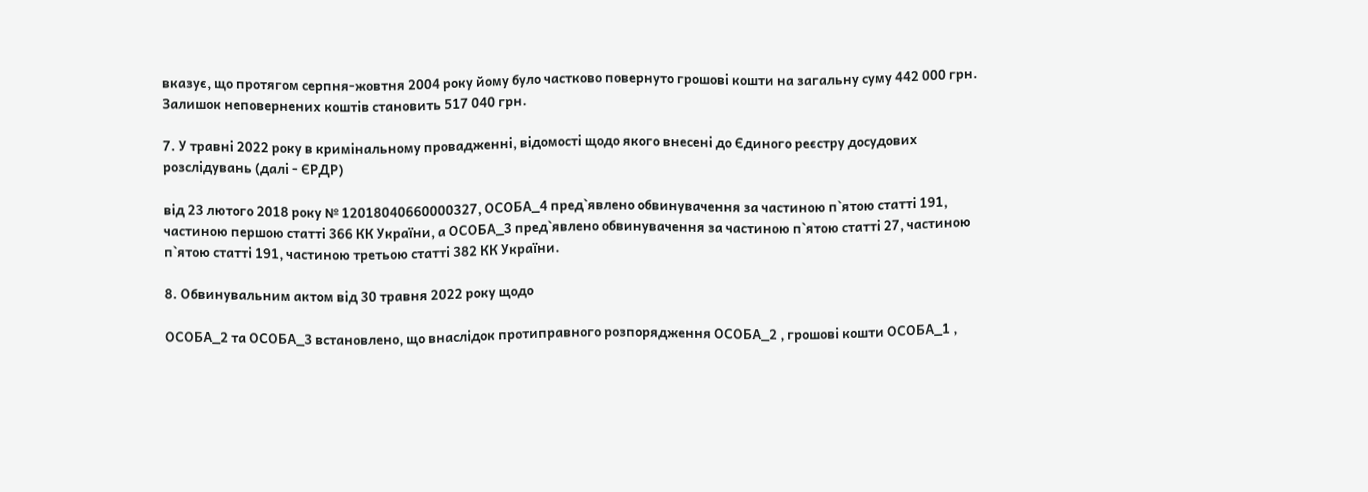вказує, що протягом серпня-жовтня 2004 року йому було частково повернуто грошові кошти на загальну суму 442 000 грн. Залишок неповернених коштів становить 517 040 грн.

7. У травні 2022 року в кримінальному провадженні, відомості щодо якого внесені до Єдиного реєстру досудових розслідувань (далі - ЄРДР)

від 23 лютого 2018 року № 12018040660000327, ОСОБА_4 пред`явлено обвинувачення за частиною п`ятою статті 191, частиною першою статті 366 КК України, а ОСОБА_3 пред`явлено обвинувачення за частиною п`ятою статті 27, частиною п`ятою статті 191, частиною третьою статті 382 КК України.

8. Обвинувальним актом від 30 травня 2022 року щодо

ОСОБА_2 та ОСОБА_3 встановлено, що внаслідок протиправного розпорядження ОСОБА_2 , грошові кошти ОСОБА_1 ,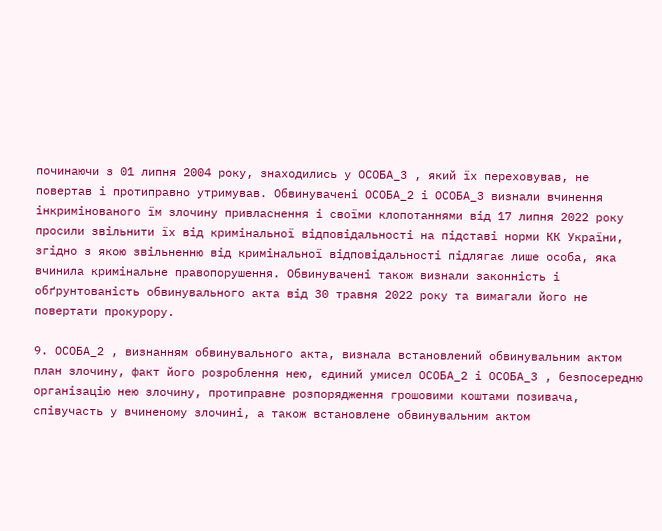починаючи з 01 липня 2004 року, знаходились у ОСОБА_3 , який їх переховував, не повертав і протиправно утримував. Обвинувачені ОСОБА_2 і ОСОБА_3 визнали вчинення інкримінованого їм злочину привласнення і своїми клопотаннями від 17 липня 2022 року просили звільнити їх від кримінальної відповідальності на підставі норми КК України, згідно з якою звільненню від кримінальної відповідальності підлягає лише особа, яка вчинила кримінальне правопорушення. Обвинувачені також визнали законність і обґрунтованість обвинувального акта від 30 травня 2022 року та вимагали його не повертати прокурору.

9. ОСОБА_2 , визнанням обвинувального акта, визнала встановлений обвинувальним актом план злочину, факт його розроблення нею, єдиний умисел ОСОБА_2 і ОСОБА_3 , безпосередню організацію нею злочину, протиправне розпорядження грошовими коштами позивача, співучасть у вчиненому злочині, а також встановлене обвинувальним актом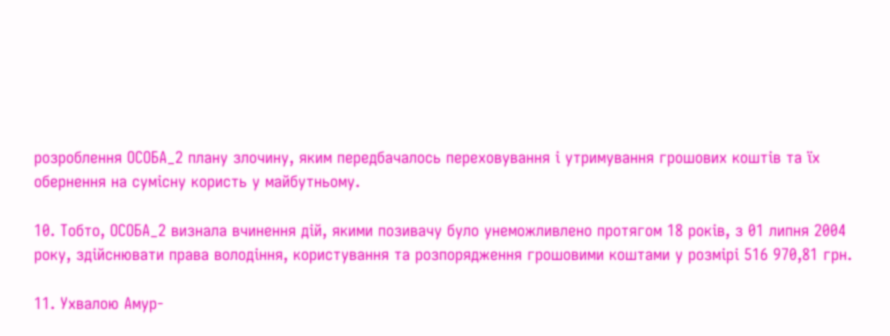розроблення ОСОБА_2 плану злочину, яким передбачалось переховування і утримування грошових коштів та їх обернення на сумісну користь у майбутньому.

10. Тобто, ОСОБА_2 визнала вчинення дій, якими позивачу було унеможливлено протягом 18 років, з 01 липня 2004 року, здійснювати права володіння, користування та розпорядження грошовими коштами у розмірі 516 970,81 грн.

11. Ухвалою Амур-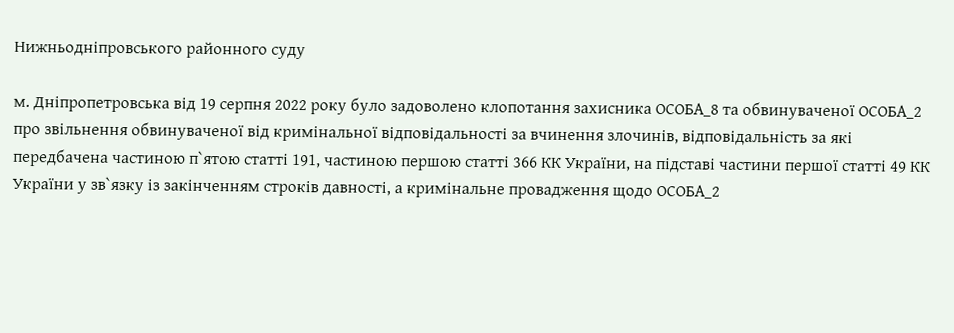Нижньодніпровського районного суду

м. Дніпропетровська від 19 серпня 2022 року було задоволено клопотання захисника ОСОБА_8 та обвинуваченої ОСОБА_2 про звільнення обвинуваченої від кримінальної відповідальності за вчинення злочинів, відповідальність за які передбачена частиною п`ятою статті 191, частиною першою статті 366 КК України, на підставі частини першої статті 49 КК України у зв`язку із закінченням строків давності, а кримінальне провадження щодо ОСОБА_2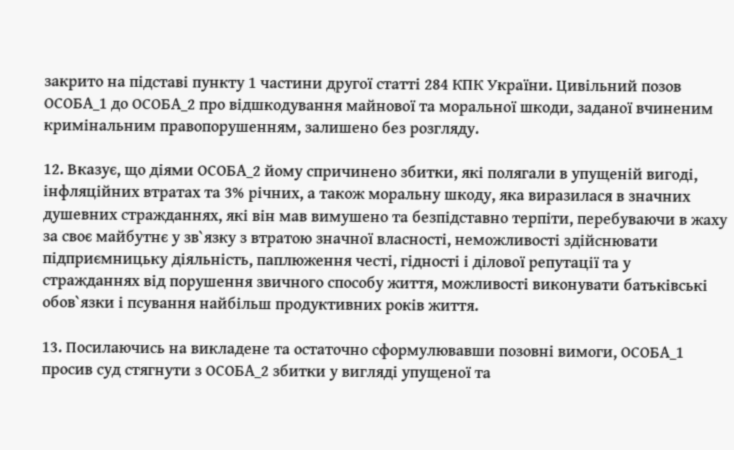закрито на підставі пункту 1 частини другої статті 284 КПК України. Цивільний позов ОСОБА_1 до ОСОБА_2 про відшкодування майнової та моральної шкоди, заданої вчиненим кримінальним правопорушенням, залишено без розгляду.

12. Вказує, що діями ОСОБА_2 йому спричинено збитки, які полягали в упущеній вигоді, інфляційних втратах та 3% річних, а також моральну шкоду, яка виразилася в значних душевних стражданнях, які він мав вимушено та безпідставно терпіти, перебуваючи в жаху за своє майбутнє у зв`язку з втратою значної власності, неможливості здійснювати підприємницьку діяльність, паплюження честі, гідності і ділової репутації та у стражданнях від порушення звичного способу життя, можливості виконувати батьківські обов`язки і псування найбільш продуктивних років життя.

13. Посилаючись на викладене та остаточно сформулювавши позовні вимоги, ОСОБА_1 просив суд стягнути з ОСОБА_2 збитки у вигляді упущеної та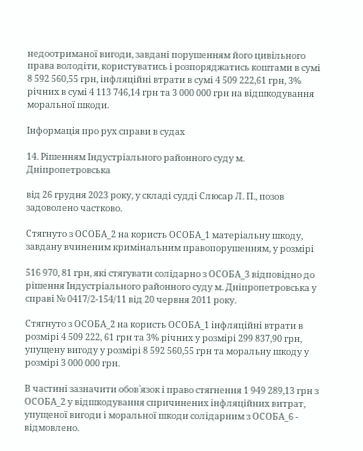недоотриманої вигоди, завдані порушенням його цивільного права володіти, користуватись і розпоряджатись коштами в сумі 8 592 560,55 грн, інфляційні втрати в сумі 4 509 222,61 грн, 3% річних в сумі 4 113 746,14 грн та 3 000 000 грн на відшкодування моральної шкоди.

Інформація про рух справи в судах

14. Рішенням Індустріального районного суду м. Дніпропетровська

від 26 грудня 2023 року, у складі судді Слюсар Л. П., позов задоволено частково.

Стягнуто з ОСОБА_2 на користь ОСОБА_1 матеріальну шкоду, завдану вчиненим кримінальним правопорушенням, у розмірі

516 970, 81 грн, які стягувати солідарно з ОСОБА_3 відповідно до рішення Індустріального районного суду м. Дніпропетровська у справі № 0417/2-154/11 від 20 червня 2011 року.

Стягнуто з ОСОБА_2 на користь ОСОБА_1 інфляційні втрати в розмірі 4 509 222, 61 грн та 3% річних у розмірі 299 837,90 грн, упущену вигоду у розмірі 8 592 560,55 грн та моральну шкоду у розмірі 3 000 000 грн.

В частині зазначити обов`язок і право стягнення 1 949 289,13 грн з ОСОБА_2 у відшкодування спричинених інфляційних витрат, упущеної вигоди і моральної шкоди солідарним з ОСОБА_6 - відмовлено.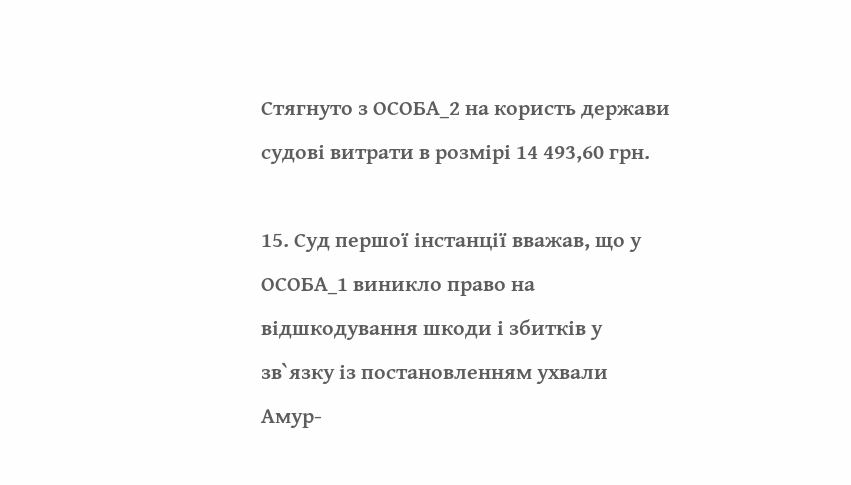Стягнуто з ОСОБА_2 на користь держави судові витрати в розмірі 14 493,60 грн.

15. Суд першої інстанції вважав, що у ОСОБА_1 виникло право на відшкодування шкоди і збитків у зв`язку із постановленням ухвали Амур-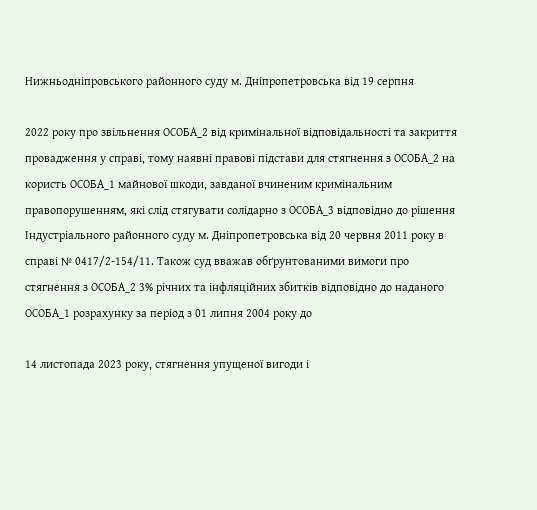Нижньодніпровського районного суду м. Дніпропетровська від 19 серпня

2022 року про звільнення ОСОБА_2 від кримінальної відповідальності та закриття провадження у справі, тому наявні правові підстави для стягнення з ОСОБА_2 на користь ОСОБА_1 майнової шкоди, завданої вчиненим кримінальним правопорушенням, які слід стягувати солідарно з ОСОБА_3 відповідно до рішення Індустріального районного суду м. Дніпропетровська від 20 червня 2011 року в справі № 0417/2-154/11. Також суд вважав обґрунтованими вимоги про стягнення з ОСОБА_2 3% річних та інфляційних збитків відповідно до наданого ОСОБА_1 розрахунку за період з 01 липня 2004 року до

14 листопада 2023 року, стягнення упущеної вигоди і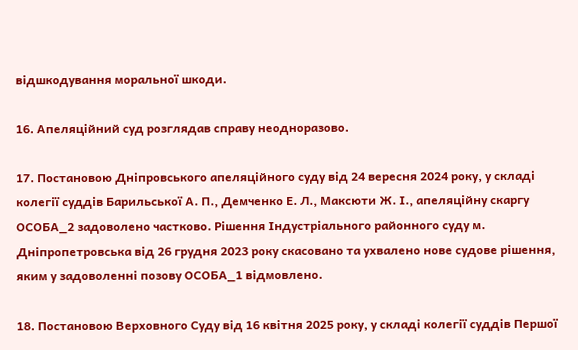відшкодування моральної шкоди.

16. Апеляційний суд розглядав справу неодноразово.

17. Постановою Дніпровського апеляційного суду від 24 вересня 2024 року, у складі колегії суддів Барильської А. П., Демченко Е. Л., Максюти Ж. І., апеляційну скаргу ОСОБА_2 задоволено частково. Рішення Індустріального районного суду м. Дніпропетровська від 26 грудня 2023 року скасовано та ухвалено нове судове рішення, яким у задоволенні позову ОСОБА_1 відмовлено.

18. Постановою Верховного Суду від 16 квітня 2025 року, у складі колегії суддів Першої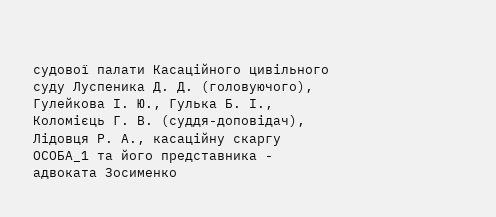судової палати Касаційного цивільного суду Луспеника Д. Д. (головуючого), Гулейкова І. Ю., Гулька Б. І., Коломієць Г. В. (суддя-доповідач), Лідовця Р. А., касаційну скаргу ОСОБА_1 та його представника - адвоката Зосименко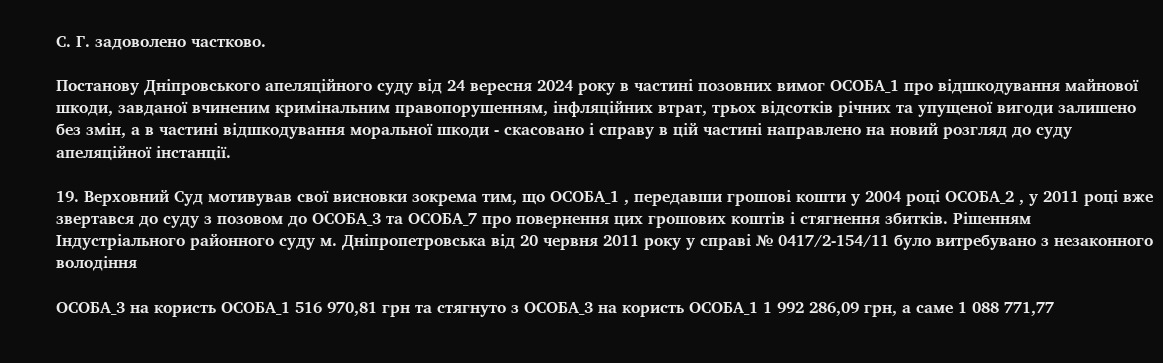С. Г. задоволено частково.

Постанову Дніпровського апеляційного суду від 24 вересня 2024 року в частині позовних вимог ОСОБА_1 про відшкодування майнової шкоди, завданої вчиненим кримінальним правопорушенням, інфляційних втрат, трьох відсотків річних та упущеної вигоди залишено без змін, а в частині відшкодування моральної шкоди - скасовано і справу в цій частині направлено на новий розгляд до суду апеляційної інстанції.

19. Верховний Суд мотивував свої висновки зокрема тим, що ОСОБА_1 , передавши грошові кошти у 2004 році ОСОБА_2 , у 2011 році вже звертався до суду з позовом до ОСОБА_3 та ОСОБА_7 про повернення цих грошових коштів і стягнення збитків. Рішенням Індустріального районного суду м. Дніпропетровська від 20 червня 2011 року у справі № 0417/2-154/11 було витребувано з незаконного володіння

ОСОБА_3 на користь ОСОБА_1 516 970,81 грн та стягнуто з ОСОБА_3 на користь ОСОБА_1 1 992 286,09 грн, а саме 1 088 771,77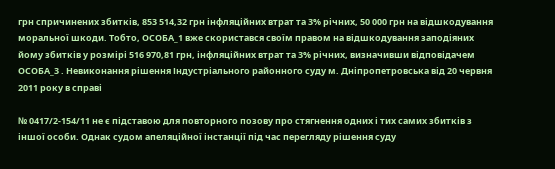грн спричинених збитків, 853 514,32 грн інфляційних втрат та 3% річних, 50 000 грн на відшкодування моральної шкоди. Тобто, ОСОБА_1 вже скористався своїм правом на відшкодування заподіяних йому збитків у розмірі 516 970,81 грн, інфляційних втрат та 3% річних, визначивши відповідачем ОСОБА_3 . Невиконання рішення Індустріального районного суду м. Дніпропетровська від 20 червня 2011 року в справі

№ 0417/2-154/11 не є підставою для повторного позову про стягнення одних і тих самих збитків з іншої особи. Однак судом апеляційної інстанції під час перегляду рішення суду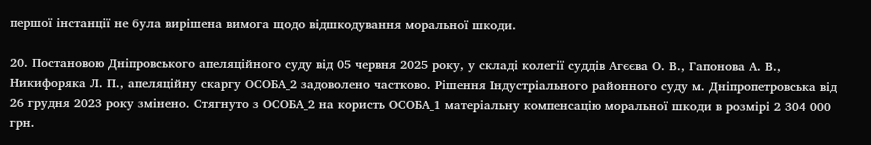першої інстанції не була вирішена вимога щодо відшкодування моральної шкоди.

20. Постановою Дніпровського апеляційного суду від 05 червня 2025 року, у складі колегії суддів Агєєва О. В., Гапонова А. В., Никифоряка Л. П., апеляційну скаргу ОСОБА_2 задоволено частково. Рішення Індустріального районного суду м. Дніпропетровська від 26 грудня 2023 року змінено. Стягнуто з ОСОБА_2 на користь ОСОБА_1 матеріальну компенсацію моральної шкоди в розмірі 2 304 000 грн.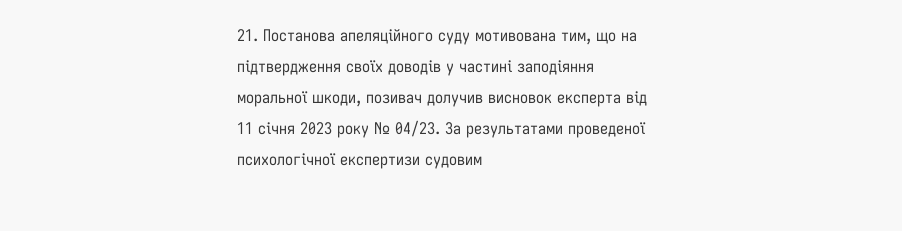21. Постанова апеляційного суду мотивована тим, що на підтвердження своїх доводів у частині заподіяння моральної шкоди, позивач долучив висновок експерта від 11 січня 2023 року № 04/23. За результатами проведеної психологічної експертизи судовим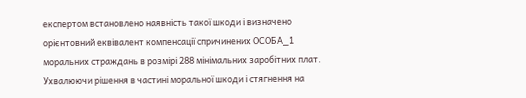експертом встановлено наявність такої шкоди і визначено орієнтовний еквівалент компенсації спричинених ОСОБА_1 моральних страждань в розмірі 288 мінімальних заробітних плат. Ухвалюючи рішення в частині моральної шкоди і стягнення на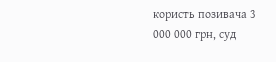користь позивача 3 000 000 грн, суд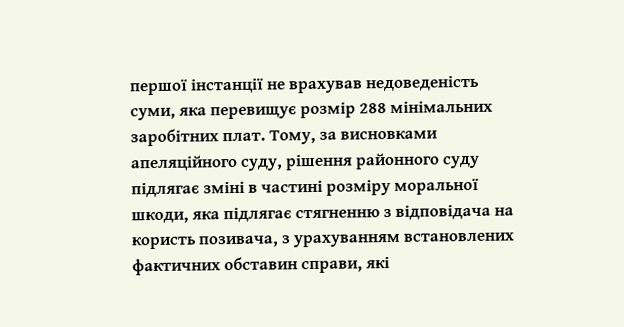першої інстанції не врахував недоведеність суми, яка перевищує розмір 288 мінімальних заробітних плат. Тому, за висновками апеляційного суду, рішення районного суду підлягає зміні в частині розміру моральної шкоди, яка підлягає стягненню з відповідача на користь позивача, з урахуванням встановлених фактичних обставин справи, які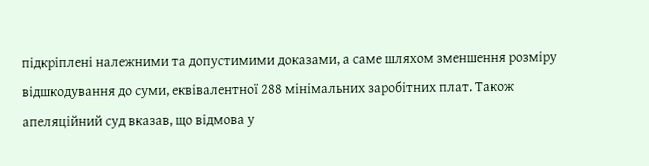підкріплені належними та допустимими доказами, а саме шляхом зменшення розміру відшкодування до суми, еквівалентної 288 мінімальних заробітних плат. Також апеляційний суд вказав, що відмова у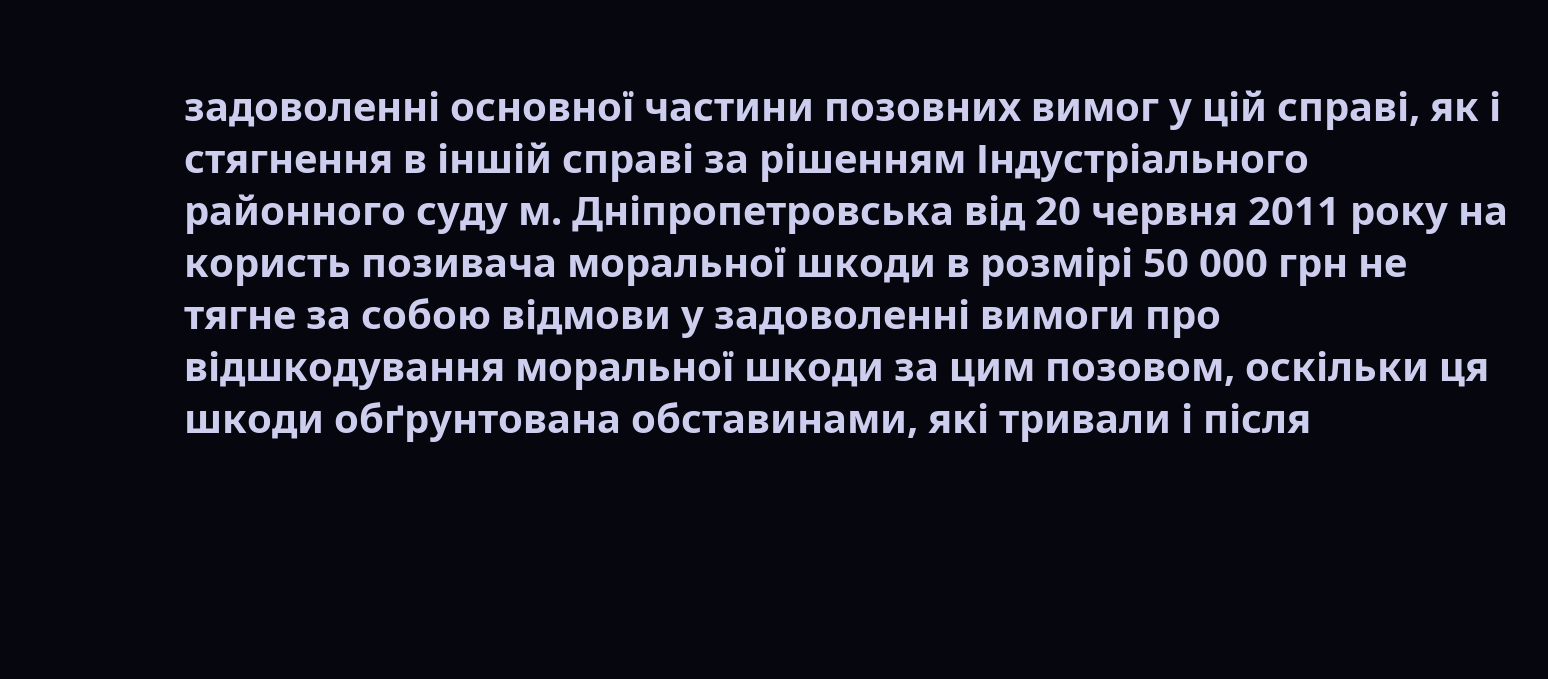задоволенні основної частини позовних вимог у цій справі, як і стягнення в іншій справі за рішенням Індустріального районного суду м. Дніпропетровська від 20 червня 2011 року на користь позивача моральної шкоди в розмірі 50 000 грн не тягне за собою відмови у задоволенні вимоги про відшкодування моральної шкоди за цим позовом, оскільки ця шкоди обґрунтована обставинами, які тривали і після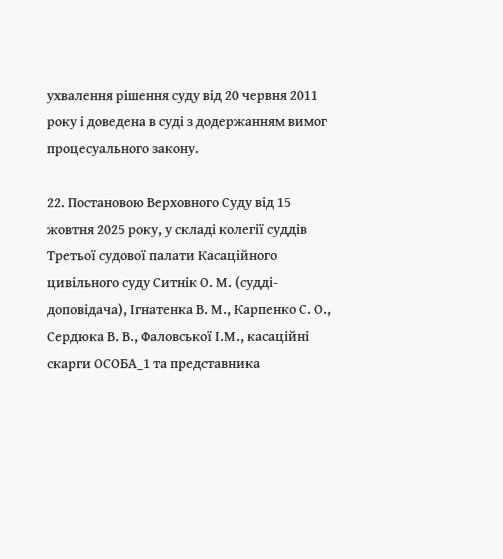ухвалення рішення суду від 20 червня 2011 року і доведена в суді з додержанням вимог процесуального закону.

22. Постановою Верховного Суду від 15 жовтня 2025 року, у складі колегії суддів Третьої судової палати Касаційного цивільного суду Ситнік О. М. (судді-доповідача), Ігнатенка В. М., Карпенко С. О., Сердюка В. В., Фаловської І.М., касаційні скарги ОСОБА_1 та представника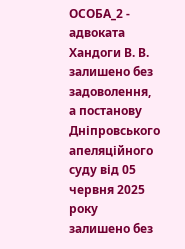ОСОБА_2 - адвоката Хандоги В. В. залишено без задоволення, а постанову Дніпровського апеляційного суду від 05 червня 2025 року залишено без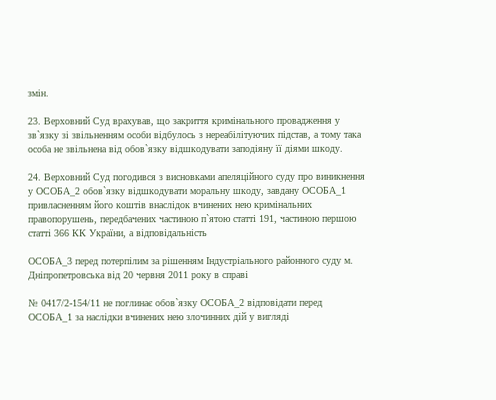змін.

23. Верховний Суд врахував, що закриття кримінального провадження у зв`язку зі звільненням особи відбулось з нереабілітуючих підстав, а тому така особа не звільнена від обов`язку відшкодувати заподіяну її діями шкоду.

24. Верховний Суд погодився з висновками апеляційного суду про виникнення у ОСОБА_2 обов`язку відшкодувати моральну шкоду, завдану ОСОБА_1 привласненням його коштів внаслідок вчинених нею кримінальних правопорушень, передбачених частиною п`ятою статті 191, частиною першою статті 366 КК України, а відповідальність

ОСОБА_3 перед потерпілим за рішенням Індустріального районного суду м. Дніпропетровська від 20 червня 2011 року в справі

№ 0417/2-154/11 не поглинає обов`язку ОСОБА_2 відповідати перед ОСОБА_1 за наслідки вчинених нею злочинних дій у вигляді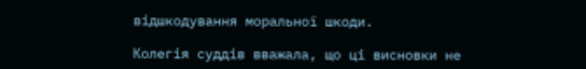відшкодування моральної шкоди.

Колегія суддів вважала, що ці висновки не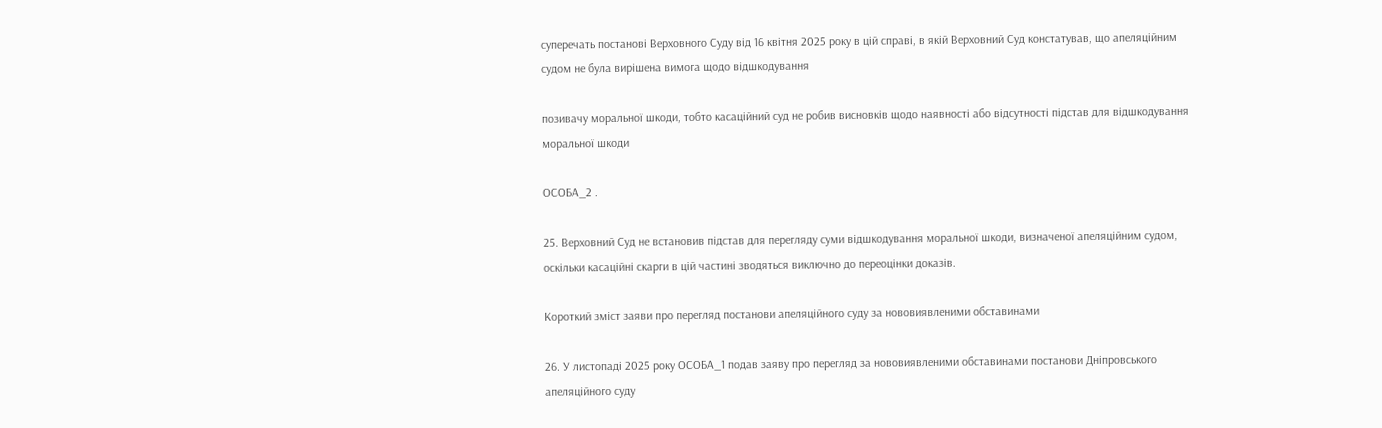суперечать постанові Верховного Суду від 16 квітня 2025 року в цій справі, в якій Верховний Суд констатував, що апеляційним судом не була вирішена вимога щодо відшкодування

позивачу моральної шкоди, тобто касаційний суд не робив висновків щодо наявності або відсутності підстав для відшкодування моральної шкоди

ОСОБА_2 .

25. Верховний Суд не встановив підстав для перегляду суми відшкодування моральної шкоди, визначеної апеляційним судом, оскільки касаційні скарги в цій частині зводяться виключно до переоцінки доказів.

Короткий зміст заяви про перегляд постанови апеляційного суду за нововиявленими обставинами

26. У листопаді 2025 року ОСОБА_1 подав заяву про перегляд за нововиявленими обставинами постанови Дніпровського апеляційного суду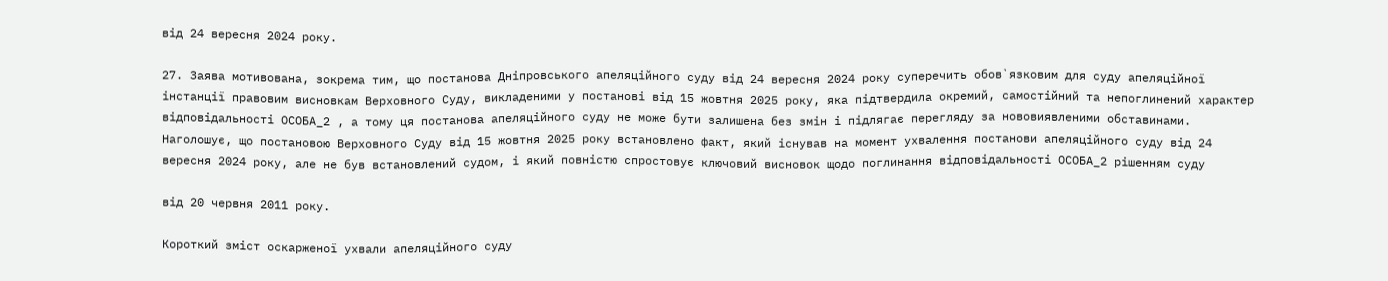від 24 вересня 2024 року.

27. Заява мотивована, зокрема тим, що постанова Дніпровського апеляційного суду від 24 вересня 2024 року суперечить обов`язковим для суду апеляційної інстанції правовим висновкам Верховного Суду, викладеними у постанові від 15 жовтня 2025 року, яка підтвердила окремий, самостійний та непоглинений характер відповідальності ОСОБА_2 , а тому ця постанова апеляційного суду не може бути залишена без змін і підлягає перегляду за нововиявленими обставинами. Наголошує, що постановою Верховного Суду від 15 жовтня 2025 року встановлено факт, який існував на момент ухвалення постанови апеляційного суду від 24 вересня 2024 року, але не був встановлений судом, і який повністю спростовує ключовий висновок щодо поглинання відповідальності ОСОБА_2 рішенням суду

від 20 червня 2011 року.

Короткий зміст оскарженої ухвали апеляційного суду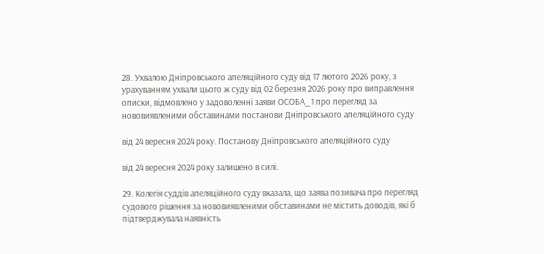28. Ухвалою Дніпровського апеляційного суду від 17 лютого 2026 року, з урахуванням ухвали цього ж суду від 02 березня 2026 року про виправлення описки, відмовлено у задоволенні заяви ОСОБА_1 про перегляд за нововиявленими обставинами постанови Дніпровського апеляційного суду

від 24 вересня 2024 року. Постанову Дніпровського апеляційного суду

від 24 вересня 2024 року залишено в силі.

29. Колегія суддів апеляційного суду вказала, що заява позивача про перегляд судового рішення за нововиявленими обставинами не містить доводів, які б підтверджувала наявність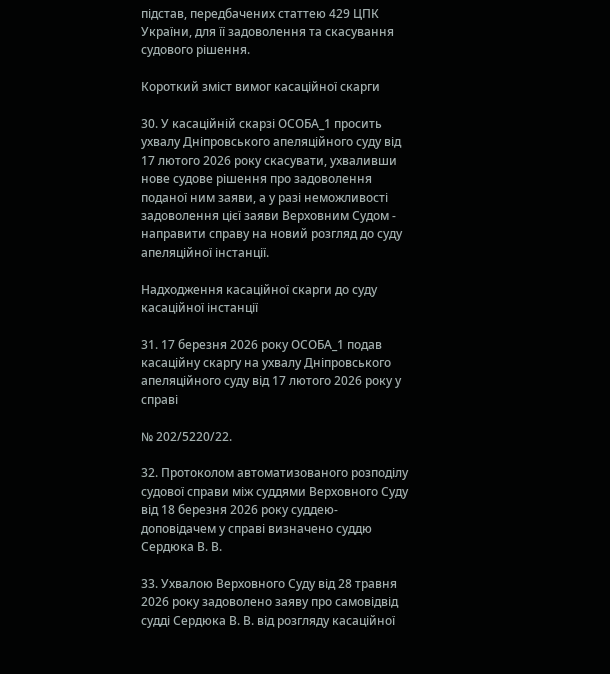підстав, передбачених статтею 429 ЦПК України, для її задоволення та скасування судового рішення.

Короткий зміст вимог касаційної скарги

30. У касаційній скарзі ОСОБА_1 просить ухвалу Дніпровського апеляційного суду від 17 лютого 2026 року скасувати, ухваливши нове судове рішення про задоволення поданої ним заяви, а у разі неможливості задоволення цієї заяви Верховним Судом - направити справу на новий розгляд до суду апеляційної інстанції.

Надходження касаційної скарги до суду касаційної інстанції

31. 17 березня 2026 року ОСОБА_1 подав касаційну скаргу на ухвалу Дніпровського апеляційного суду від 17 лютого 2026 року у справі

№ 202/5220/22.

32. Протоколом автоматизованого розподілу судової справи між суддями Верховного Суду від 18 березня 2026 року суддею-доповідачем у справі визначено суддю Сердюка В. В.

33. Ухвалою Верховного Суду від 28 травня 2026 року задоволено заяву про самовідвід судді Сердюка В. В. від розгляду касаційної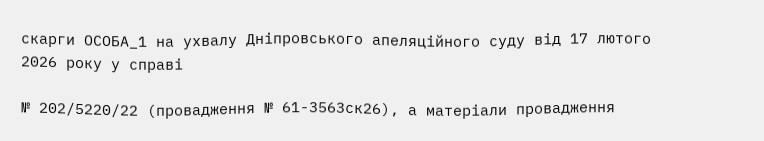скарги ОСОБА_1 на ухвалу Дніпровського апеляційного суду від 17 лютого 2026 року у справі

№ 202/5220/22 (провадження № 61-3563ск26), а матеріали провадження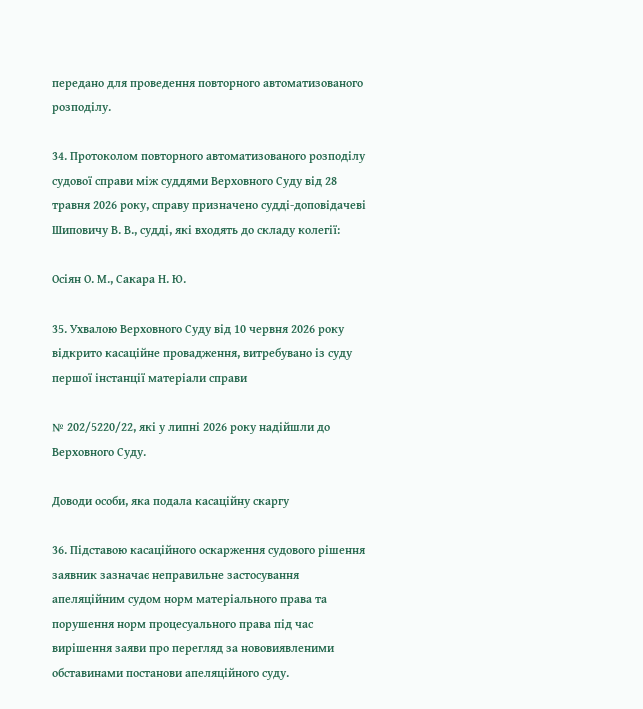передано для проведення повторного автоматизованого розподілу.

34. Протоколом повторного автоматизованого розподілу судової справи між суддями Верховного Суду від 28 травня 2026 року, справу призначено судді-доповідачеві Шиповичу В. В., судді, які входять до складу колегії:

Осіян О. М., Сакара Н. Ю.

35. Ухвалою Верховного Суду від 10 червня 2026 року відкрито касаційне провадження, витребувано із суду першої інстанції матеріали справи

№ 202/5220/22, які у липні 2026 року надійшли до Верховного Суду.

Доводи особи, яка подала касаційну скаргу

36. Підставою касаційного оскарження судового рішення заявник зазначає неправильне застосування апеляційним судом норм матеріального права та порушення норм процесуального права під час вирішення заяви про перегляд за нововиявленими обставинами постанови апеляційного суду.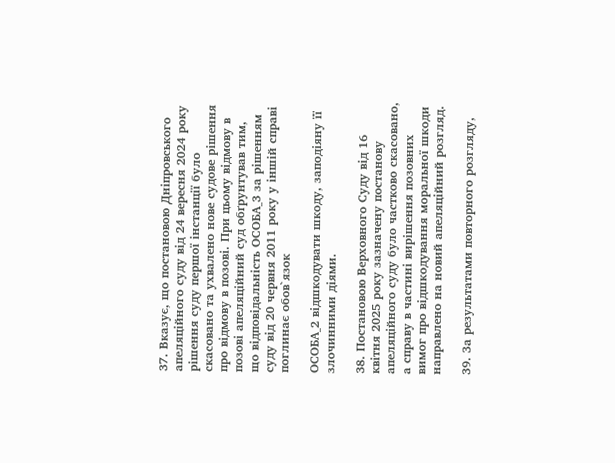37. Вказує, що постановою Дніпровського апеляційного суду від 24 вересня 2024 року рішення суду першої інстанції було скасовано та ухвалено нове судове рішення про відмову в позові. При цьому відмову в позові апеляційний суд обґрунтував тим, що відповідальність ОСОБА_3 за рішенням суду від 20 червня 2011 року у іншій справі поглинає обов`язок

ОСОБА_2 відшкодувати шкоду, заподіяну її злочинними діями.

38. Постановою Верховного Суду від 16 квітня 2025 року зазначену постанову апеляційного суду було частково скасовано, а справу в частині вирішення позовних вимог про відшкодування моральної шкоди направлено на новий апеляційний розгляд.

39. За результатами повторного розгляду,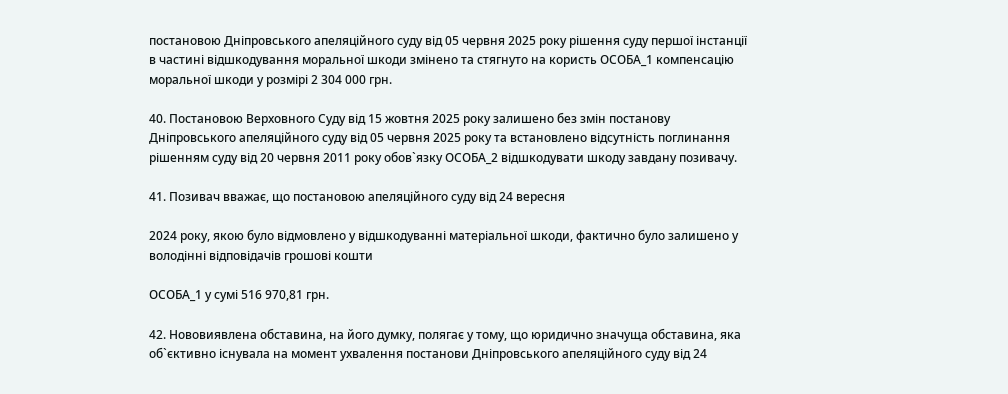постановою Дніпровського апеляційного суду від 05 червня 2025 року рішення суду першої інстанції в частині відшкодування моральної шкоди змінено та стягнуто на користь ОСОБА_1 компенсацію моральної шкоди у розмірі 2 304 000 грн.

40. Постановою Верховного Суду від 15 жовтня 2025 року залишено без змін постанову Дніпровського апеляційного суду від 05 червня 2025 року та встановлено відсутність поглинання рішенням суду від 20 червня 2011 року обов`язку ОСОБА_2 відшкодувати шкоду завдану позивачу.

41. Позивач вважає, що постановою апеляційного суду від 24 вересня

2024 року, якою було відмовлено у відшкодуванні матеріальної шкоди, фактично було залишено у володінні відповідачів грошові кошти

ОСОБА_1 у сумі 516 970,81 грн.

42. Нововиявлена обставина, на його думку, полягає у тому, що юридично значуща обставина, яка об`єктивно існувала на момент ухвалення постанови Дніпровського апеляційного суду від 24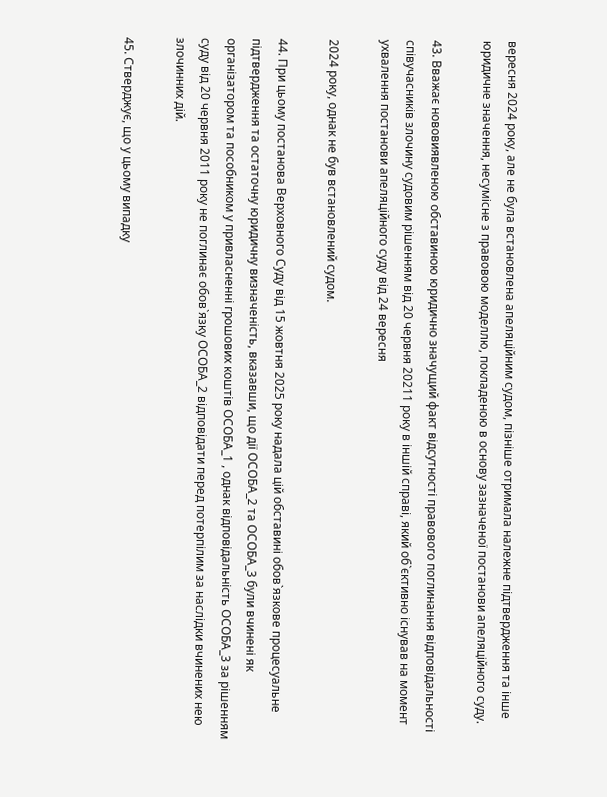вересня 2024 року, але не була встановлена апеляційним судом, пізніше отримала належне підтвердження та інше юридичне значення, несумісне з правовою моделлю, покладеною в основу зазначеної постанови апеляційного суду.

43. Вважає нововиявленою обставиною юридично значущий факт відсутності правового поглинання відповідальності співучасників злочину судовим рішенням від 20 червня 20211 року в іншій справі, який об`єктивно існував на момент ухвалення постанови апеляційного суду від 24 вересня

2024 року, однак не був встановлений судом.

44. При цьому постанова Верховного Суду від 15 жовтня 2025 року надала цій обставині обов`язкове процесуальне підтвердження та остаточну юридичну визначеність, вказавши, що дії ОСОБА_2 та ОСОБА_3 були вчинені як організатором та пособником у привласненні грошових коштів ОСОБА_1 , однак відповідальність ОСОБА_3 за рішенням суду від 20 червня 2011 року не поглинає обов`язку ОСОБА_2 відповідати перед потерпілим за наслідки вчинених нею злочинних дій.

45. Стверджує, що у цьому випадку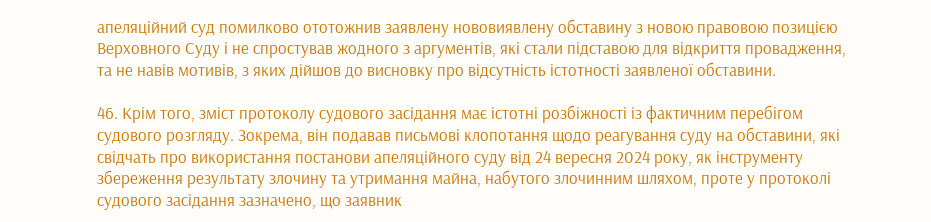апеляційний суд помилково ототожнив заявлену нововиявлену обставину з новою правовою позицією Верховного Суду і не спростував жодного з аргументів, які стали підставою для відкриття провадження, та не навів мотивів, з яких дійшов до висновку про відсутність істотності заявленої обставини.

46. Крім того, зміст протоколу судового засідання має істотні розбіжності із фактичним перебігом судового розгляду. Зокрема, він подавав письмові клопотання щодо реагування суду на обставини, які свідчать про використання постанови апеляційного суду від 24 вересня 2024 року, як інструменту збереження результату злочину та утримання майна, набутого злочинним шляхом, проте у протоколі судового засідання зазначено, що заявник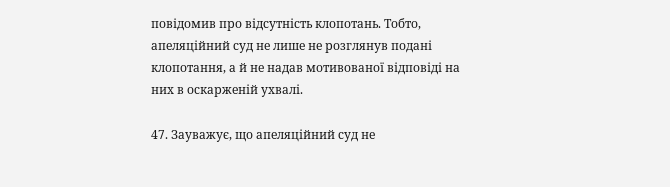повідомив про відсутність клопотань. Тобто, апеляційний суд не лише не розглянув подані клопотання, а й не надав мотивованої відповіді на них в оскарженій ухвалі.

47. Зауважує, що апеляційний суд не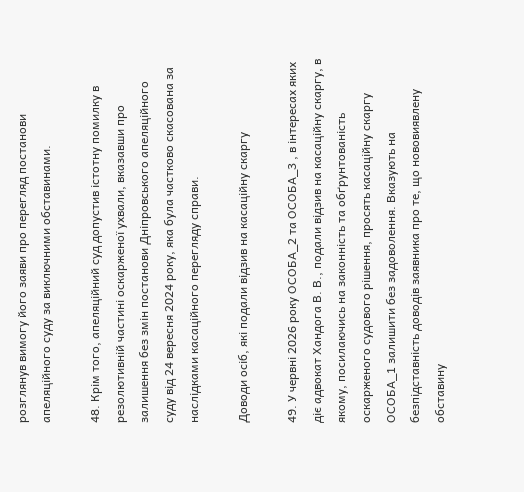розглянув вимогу його заяви про перегляд постанови апеляційного суду за виключними обставинами.

48. Крім того, апеляційний суд допустив істотну помилку в резолютивній частині оскарженої ухвали, вказавши про залишення без змін постанови Дніпровського апеляційного суду від 24 вересня 2024 року, яка була частково скасована за наслідками касаційного перегляду справи.

Доводи осіб, які подали відзив на касаційну скаргу

49. У червні 2026 року ОСОБА_2 та ОСОБА_3 , в інтересах яких діє адвокат Хандога В. В., подали відзив на касаційну скаргу, в якому, посилаючись на законність та обґрунтованість оскарженого судового рішення, просять касаційну скаргу ОСОБА_1 залишити без задоволення. Вказують на безпідставність доводів заявника про те, що нововиявлену обставину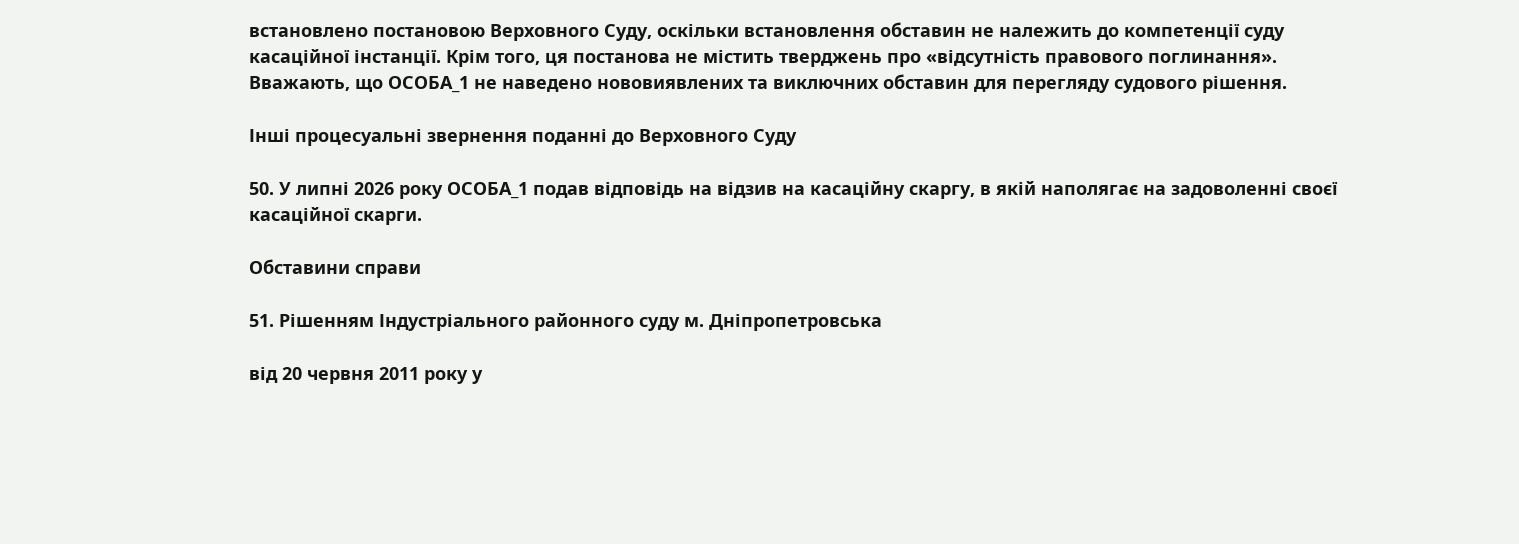встановлено постановою Верховного Суду, оскільки встановлення обставин не належить до компетенції суду касаційної інстанції. Крім того, ця постанова не містить тверджень про «відсутність правового поглинання». Вважають, що ОСОБА_1 не наведено нововиявлених та виключних обставин для перегляду судового рішення.

Інші процесуальні звернення поданні до Верховного Суду

50. У липні 2026 року ОСОБА_1 подав відповідь на відзив на касаційну скаргу, в якій наполягає на задоволенні своєї касаційної скарги.

Обставини справи

51. Рішенням Індустріального районного суду м. Дніпропетровська

від 20 червня 2011 року у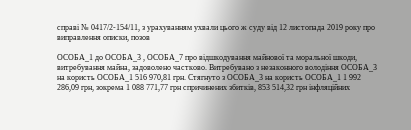справі № 0417/2-154/11, з урахуванням ухвали цього ж суду від 12 листопада 2019 року про виправлення описки, позов

ОСОБА_1 до ОСОБА_3 , ОСОБА_7 про відшкодування майнової та моральної шкоди, витребування майна, задоволено частково. Витребувано з незаконного володіння ОСОБА_3 на користь ОСОБА_1 516 970,81 грн. Стягнуто з ОСОБА_3 на користь ОСОБА_1 1 992 286,09 грн, зокрема 1 088 771,77 грн спричинених збитків, 853 514,32 грн інфляційних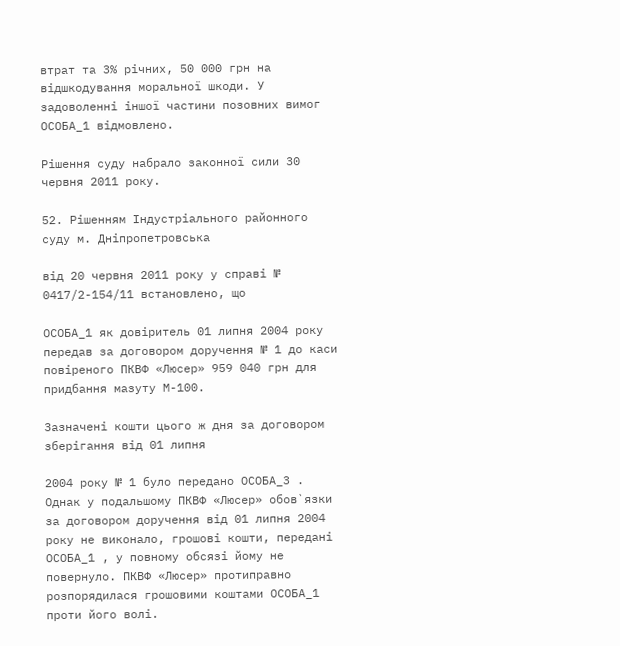втрат та 3% річних, 50 000 грн на відшкодування моральної шкоди. У задоволенні іншої частини позовних вимог ОСОБА_1 відмовлено.

Рішення суду набрало законної сили 30 червня 2011 року.

52. Рішенням Індустріального районного суду м. Дніпропетровська

від 20 червня 2011 року у справі № 0417/2-154/11 встановлено, що

ОСОБА_1 як довіритель 01 липня 2004 року передав за договором доручення № 1 до каси повіреного ПКВФ «Люсер» 959 040 грн для придбання мазуту М-100.

Зазначені кошти цього ж дня за договором зберігання від 01 липня

2004 року № 1 було передано ОСОБА_3 . Однак у подальшому ПКВФ «Люсер» обов`язки за договором доручення від 01 липня 2004 року не виконало, грошові кошти, передані ОСОБА_1 , у повному обсязі йому не повернуло. ПКВФ «Люсер» протиправно розпорядилася грошовими коштами ОСОБА_1 проти його волі.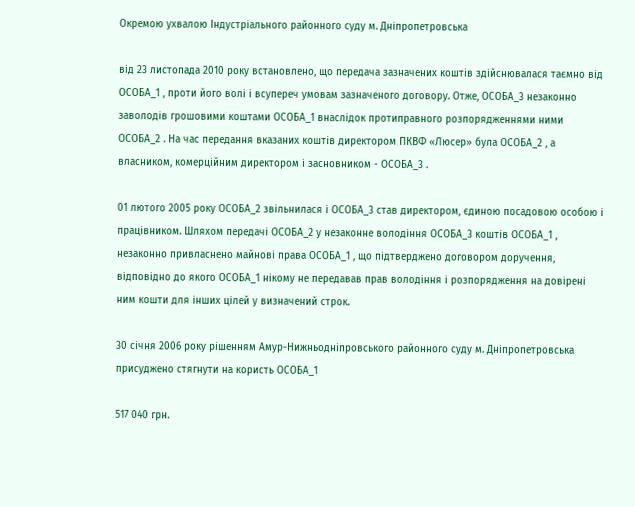Окремою ухвалою Індустріального районного суду м. Дніпропетровська

від 23 листопада 2010 року встановлено, що передача зазначених коштів здійснювалася таємно від ОСОБА_1 , проти його волі і всупереч умовам зазначеного договору. Отже, ОСОБА_3 незаконно заволодів грошовими коштами ОСОБА_1 внаслідок протиправного розпорядженнями ними ОСОБА_2 . На час передання вказаних коштів директором ПКВФ «Люсер» була ОСОБА_2 , а власником, комерційним директором і засновником - ОСОБА_3 .

01 лютого 2005 року ОСОБА_2 звільнилася і ОСОБА_3 став директором, єдиною посадовою особою і працівником. Шляхом передачі ОСОБА_2 у незаконне володіння ОСОБА_3 коштів ОСОБА_1 , незаконно привласнено майнові права ОСОБА_1 , що підтверджено договором доручення, відповідно до якого ОСОБА_1 нікому не передавав прав володіння і розпорядження на довірені ним кошти для інших цілей у визначений строк.

30 січня 2006 року рішенням Амур-Нижньодніпровського районного суду м. Дніпропетровська присуджено стягнути на користь ОСОБА_1

517 040 грн.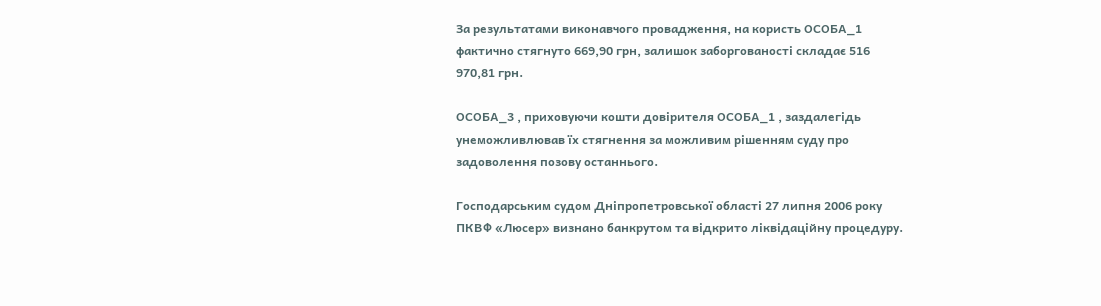За результатами виконавчого провадження, на користь ОСОБА_1 фактично стягнуто 669,90 грн, залишок заборгованості складає 516 970,81 грн.

ОСОБА_3 , приховуючи кошти довірителя ОСОБА_1 , заздалегідь унеможливлював їх стягнення за можливим рішенням суду про задоволення позову останнього.

Господарським судом Дніпропетровської області 27 липня 2006 року ПКВФ «Люсер» визнано банкрутом та відкрито ліквідаційну процедуру.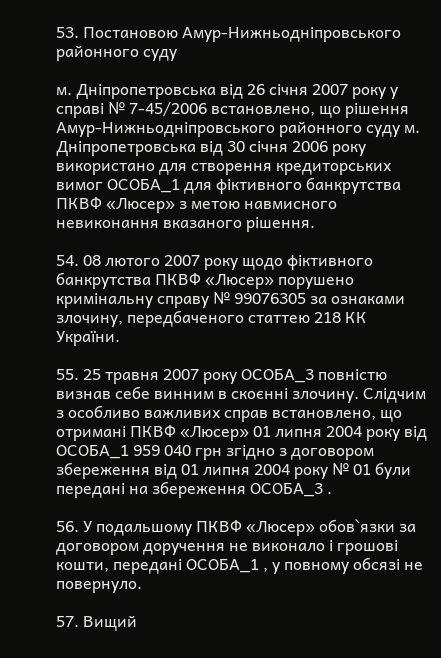53. Постановою Амур-Нижньодніпровського районного суду

м. Дніпропетровська від 26 січня 2007 року у справі № 7-45/2006 встановлено, що рішення Амур-Нижньодніпровського районного суду м. Дніпропетровська від 30 січня 2006 року використано для створення кредиторських вимог ОСОБА_1 для фіктивного банкрутства ПКВФ «Люсер» з метою навмисного невиконання вказаного рішення.

54. 08 лютого 2007 року щодо фіктивного банкрутства ПКВФ «Люсер» порушено кримінальну справу № 99076305 за ознаками злочину, передбаченого статтею 218 КК України.

55. 25 травня 2007 року ОСОБА_3 повністю визнав себе винним в скоєнні злочину. Слідчим з особливо важливих справ встановлено, що отримані ПКВФ «Люсер» 01 липня 2004 року від ОСОБА_1 959 040 грн згідно з договором збереження від 01 липня 2004 року № 01 були передані на збереження ОСОБА_3 .

56. У подальшому ПКВФ «Люсер» обов`язки за договором доручення не виконало і грошові кошти, передані ОСОБА_1 , у повному обсязі не повернуло.

57. Вищий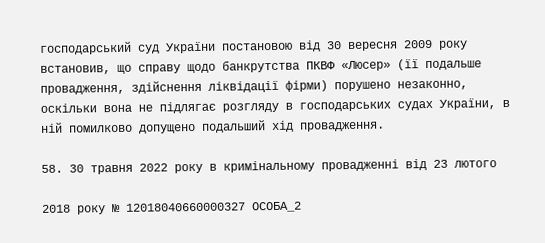господарський суд України постановою від 30 вересня 2009 року встановив, що справу щодо банкрутства ПКВФ «Люсер» (її подальше провадження, здійснення ліквідації фірми) порушено незаконно, оскільки вона не підлягає розгляду в господарських судах України, в ній помилково допущено подальший хід провадження.

58. 30 травня 2022 року в кримінальному провадженні від 23 лютого

2018 року № 12018040660000327 ОСОБА_2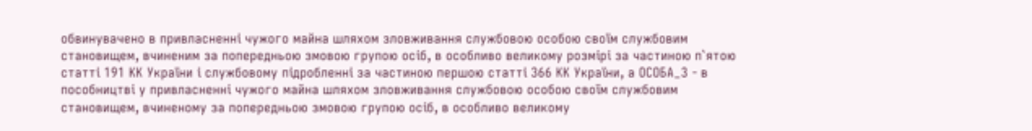обвинувачено в привласненні чужого майна шляхом зловживання службовою особою своїм службовим становищем, вчиненим за попередньою змовою групою осіб, в особливо великому розмірі за частиною п`ятою статті 191 КК України і службовому підробленні за частиною першою статті 366 КК України, а ОСОБА_3 - в пособництві у привласненні чужого майна шляхом зловживання службовою особою своїм службовим становищем, вчиненому за попередньою змовою групою осіб, в особливо великому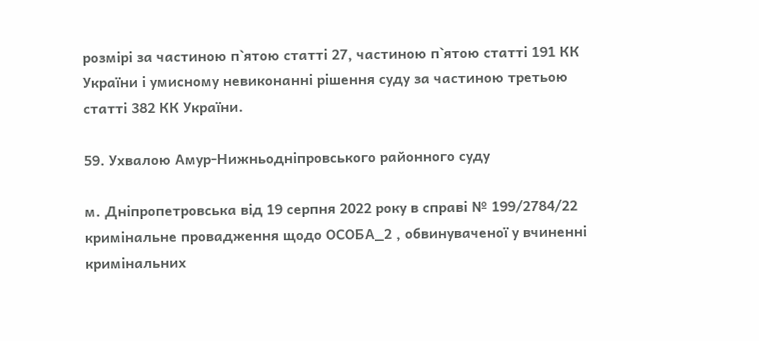розмірі за частиною п`ятою статті 27, частиною п`ятою статті 191 КК України і умисному невиконанні рішення суду за частиною третьою статті 382 КК України.

59. Ухвалою Амур-Нижньодніпровського районного суду

м. Дніпропетровська від 19 серпня 2022 року в справі № 199/2784/22 кримінальне провадження щодо ОСОБА_2 , обвинуваченої у вчиненні кримінальних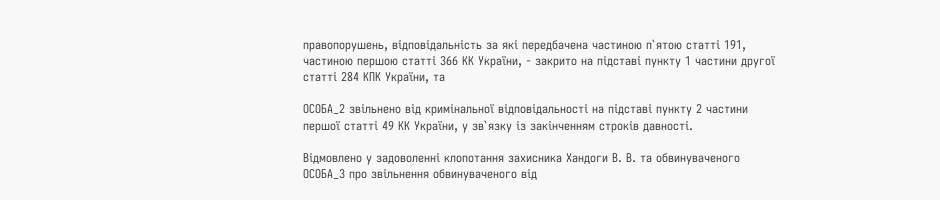правопорушень, відповідальність за які передбачена частиною п`ятою статті 191, частиною першою статті 366 КК України, - закрито на підставі пункту 1 частини другої статті 284 КПК України, та

ОСОБА_2 звільнено від кримінальної відповідальності на підставі пункту 2 частини першої статті 49 КК України, у зв`язку із закінченням строків давності.

Відмовлено у задоволенні клопотання захисника Хандоги В. В. та обвинуваченого ОСОБА_3 про звільнення обвинуваченого від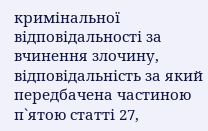кримінальної відповідальності за вчинення злочину, відповідальність за який передбачена частиною п`ятою статті 27,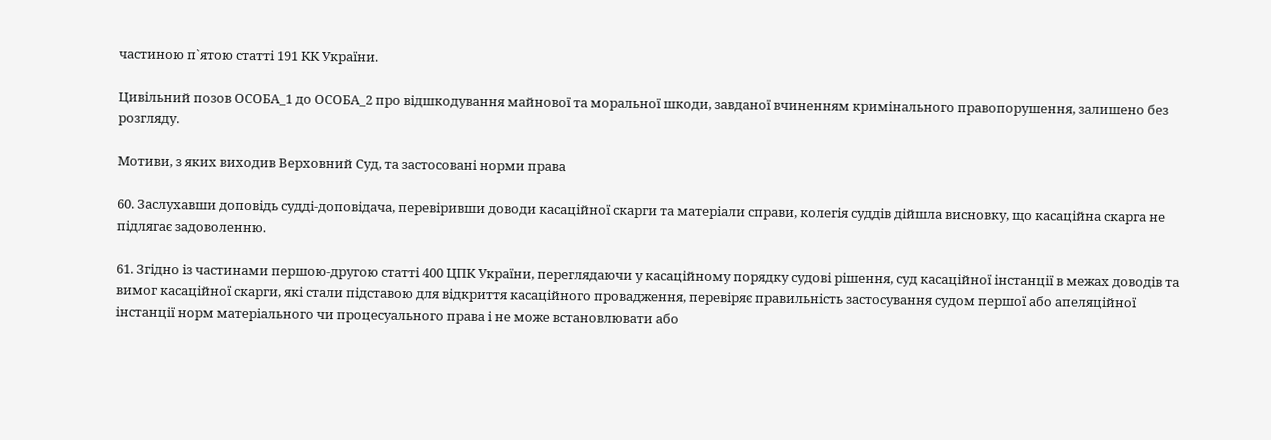частиною п`ятою статті 191 КК України.

Цивільний позов ОСОБА_1 до ОСОБА_2 про відшкодування майнової та моральної шкоди, завданої вчиненням кримінального правопорушення, залишено без розгляду.

Мотиви, з яких виходив Верховний Суд, та застосовані норми права

60. Заслухавши доповідь судді-доповідача, перевіривши доводи касаційної скарги та матеріали справи, колегія суддів дійшла висновку, що касаційна скарга не підлягає задоволенню.

61. Згідно із частинами першою-другою статті 400 ЦПК України, переглядаючи у касаційному порядку судові рішення, суд касаційної інстанції в межах доводів та вимог касаційної скарги, які стали підставою для відкриття касаційного провадження, перевіряє правильність застосування судом першої або апеляційної інстанції норм матеріального чи процесуального права і не може встановлювати або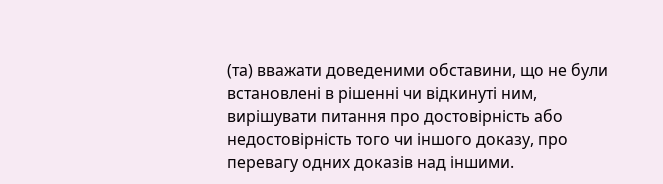(та) вважати доведеними обставини, що не були встановлені в рішенні чи відкинуті ним, вирішувати питання про достовірність або недостовірність того чи іншого доказу, про перевагу одних доказів над іншими.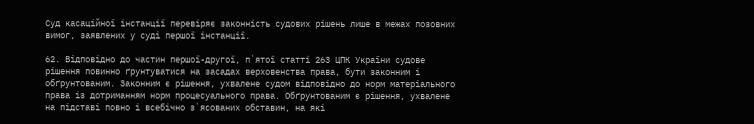Суд касаційної інстанції перевіряє законність судових рішень лише в межах позовних вимог, заявлених у суді першої інстанції.

62. Відповідно до частин першої-другої, п`ятої статті 263 ЦПК України судове рішення повинно ґрунтуватися на засадах верховенства права, бути законним і обґрунтованим. Законним є рішення, ухвалене судом відповідно до норм матеріального права із дотриманням норм процесуального права. Обґрунтованим є рішення, ухвалене на підставі повно і всебічно з`ясованих обставин, на які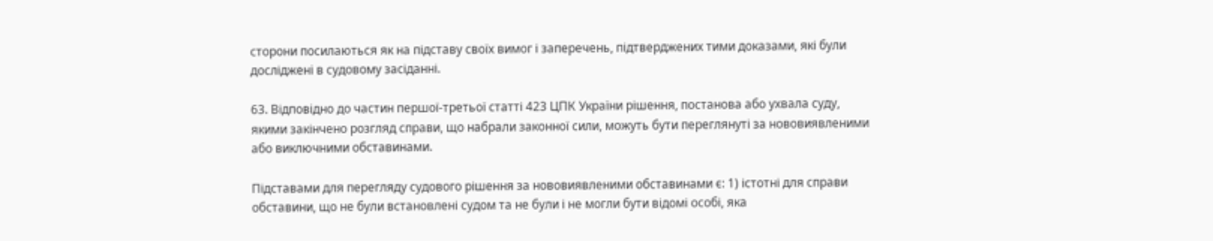сторони посилаються як на підставу своїх вимог і заперечень, підтверджених тими доказами, які були досліджені в судовому засіданні.

63. Відповідно до частин першої-третьої статті 423 ЦПК України рішення, постанова або ухвала суду, якими закінчено розгляд справи, що набрали законної сили, можуть бути переглянуті за нововиявленими або виключними обставинами.

Підставами для перегляду судового рішення за нововиявленими обставинами є: 1) істотні для справи обставини, що не були встановлені судом та не були і не могли бути відомі особі, яка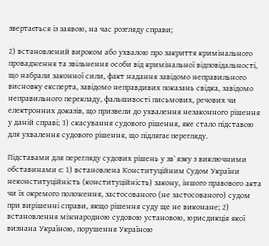звертається із заявою, на час розгляду справи;

2) встановлений вироком або ухвалою про закриття кримінального провадження та звільнення особи від кримінальної відповідальності, що набрали законної сили, факт надання завідомо неправильного висновку експерта, завідомо неправдивих показань свідка, завідомо неправильного перекладу, фальшивості письмових, речових чи електронних доказів, що призвели до ухвалення незаконного рішення у даній справі; 3) скасування судового рішення, яке стало підставою для ухвалення судового рішення, що підлягає перегляду.

Підставами для перегляду судових рішень у зв`язку з виключними обставинами є: 1) встановлена Конституційним Судом України неконституційність (конституційність) закону, іншого правового акта чи їх окремого положення, застосованого (не застосованого) судом при вирішенні справи, якщо рішення суду ще не виконане; 2) встановлення міжнародною судовою установою, юрисдикція якої визнана Україною, порушення Україною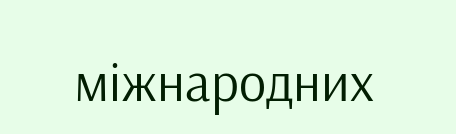міжнародних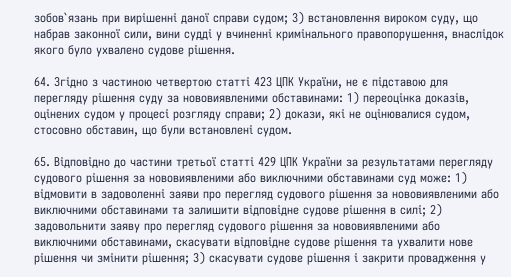зобов`язань при вирішенні даної справи судом; 3) встановлення вироком суду, що набрав законної сили, вини судді у вчиненні кримінального правопорушення, внаслідок якого було ухвалено судове рішення.

64. Згідно з частиною четвертою статті 423 ЦПК України, не є підставою для перегляду рішення суду за нововиявленими обставинами: 1) переоцінка доказів, оцінених судом у процесі розгляду справи; 2) докази, які не оцінювалися судом, стосовно обставин, що були встановлені судом.

65. Відповідно до частини третьої статті 429 ЦПК України за результатами перегляду судового рішення за нововиявленими або виключними обставинами суд може: 1) відмовити в задоволенні заяви про перегляд судового рішення за нововиявленими або виключними обставинами та залишити відповідне судове рішення в силі; 2) задовольнити заяву про перегляд судового рішення за нововиявленими або виключними обставинами, скасувати відповідне судове рішення та ухвалити нове рішення чи змінити рішення; 3) скасувати судове рішення і закрити провадження у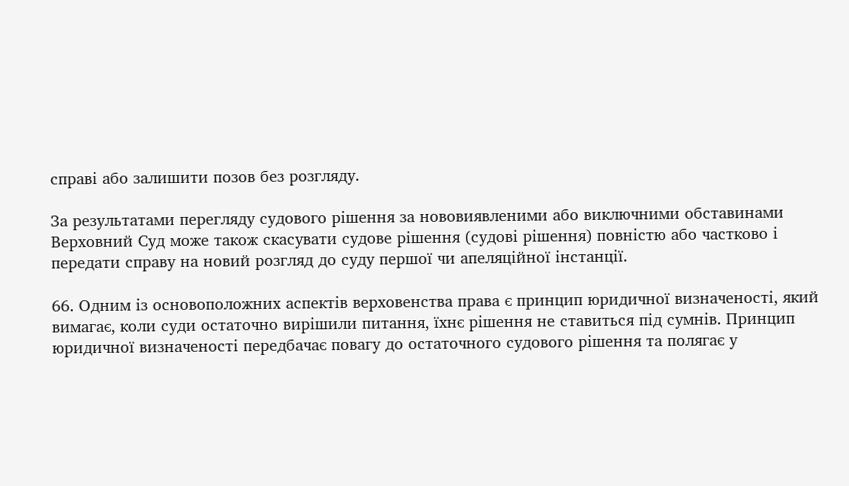справі або залишити позов без розгляду.

За результатами перегляду судового рішення за нововиявленими або виключними обставинами Верховний Суд може також скасувати судове рішення (судові рішення) повністю або частково і передати справу на новий розгляд до суду першої чи апеляційної інстанції.

66. Одним із основоположних аспектів верховенства права є принцип юридичної визначеності, який вимагає, коли суди остаточно вирішили питання, їхнє рішення не ставиться під сумнів. Принцип юридичної визначеності передбачає повагу до остаточного судового рішення та полягає у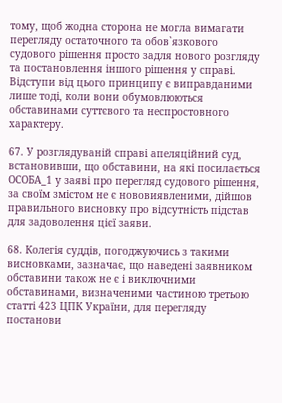тому, щоб жодна сторона не могла вимагати перегляду остаточного та обов`язкового судового рішення просто задля нового розгляду та постановлення іншого рішення у справі. Відступи від цього принципу є виправданими лише тоді, коли вони обумовлюються обставинами суттєвого та неспростовного характеру.

67. У розглядуваній справі апеляційний суд, встановивши, що обставини, на які посилається ОСОБА_1 у заяві про перегляд судового рішення, за своїм змістом не є нововиявленими, дійшов правильного висновку про відсутність підстав для задоволення цієї заяви.

68. Колегія суддів, погоджуючись з такими висновками, зазначає, що наведені заявником обставини також не є і виключними обставинами, визначеними частиною третьою статті 423 ЦПК України, для перегляду постанови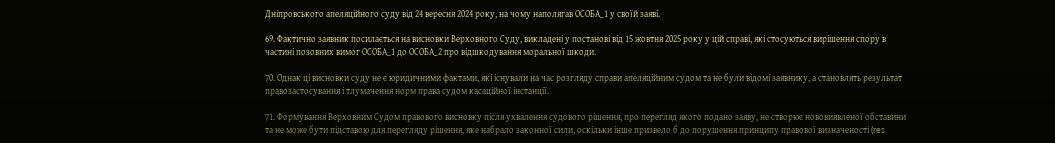Дніпровського апеляційного суду від 24 вересня 2024 року, на чому наполягав ОСОБА_1 у своїй заяві.

69. Фактично заявник посилається на висновки Верховного Суду, викладені у постанові від 15 жовтня 2025 року у цій справі, які стосуються вирішення спору в частині позовних вимог ОСОБА_1 до ОСОБА_2 про відшкодування моральної шкоди.

70. Однак ці висновки суду не є юридичними фактами, які існували на час розгляду справи апеляційним судом та не були відомі заявнику, а становлять результат правозастосування і тлумачення норм права судом касаційної інстанції.

71. Формування Верховним Судом правового висновку після ухвалення судового рішення, про перегляд якого подано заяву, не створює нововиявленої обставини та не може бути підставою для перегляду рішення, яке набрало законної сили, оскільки інше призвело б до порушення принципу правової визначеності (res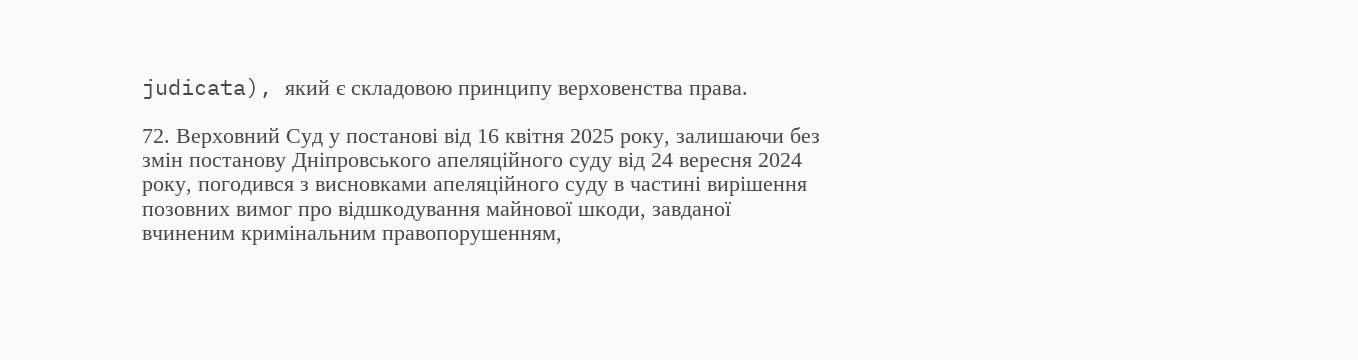judicata), який є складовою принципу верховенства права.

72. Верховний Суд у постанові від 16 квітня 2025 року, залишаючи без змін постанову Дніпровського апеляційного суду від 24 вересня 2024 року, погодився з висновками апеляційного суду в частині вирішення позовних вимог про відшкодування майнової шкоди, завданої вчиненим кримінальним правопорушенням,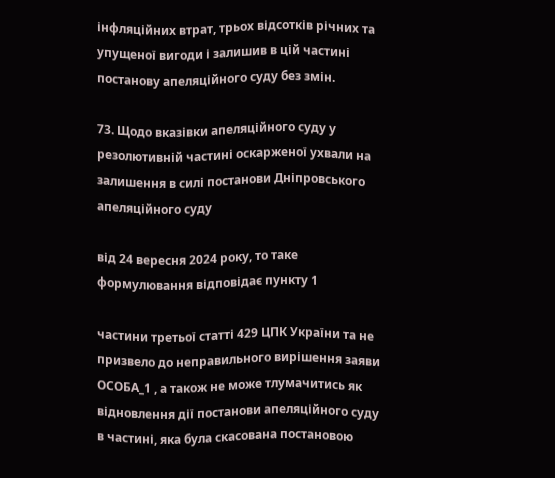інфляційних втрат, трьох відсотків річних та упущеної вигоди і залишив в цій частині постанову апеляційного суду без змін.

73. Щодо вказівки апеляційного суду у резолютивній частині оскарженої ухвали на залишення в силі постанови Дніпровського апеляційного суду

від 24 вересня 2024 року, то таке формулювання відповідає пункту 1

частини третьої статті 429 ЦПК України та не призвело до неправильного вирішення заяви ОСОБА_1 , а також не може тлумачитись як відновлення дії постанови апеляційного суду в частині, яка була скасована постановою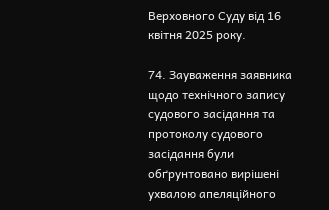Верховного Суду від 16 квітня 2025 року.

74. Зауваження заявника щодо технічного запису судового засідання та протоколу судового засідання були обґрунтовано вирішені ухвалою апеляційного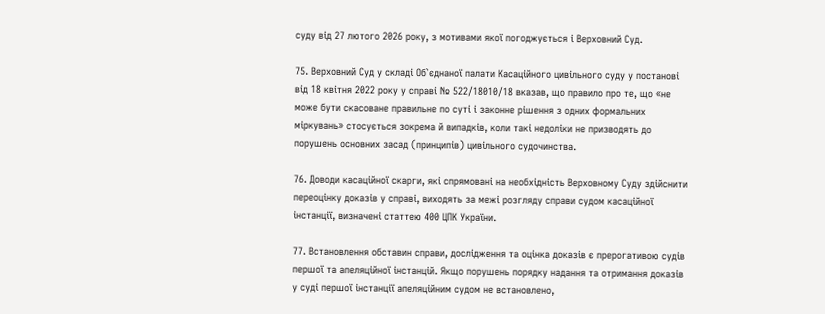суду від 27 лютого 2026 року, з мотивами якої погоджується і Верховний Суд.

75. Верховний Суд у складі Об`єднаної палати Касаційного цивільного суду у постанові від 18 квітня 2022 року у справі № 522/18010/18 вказав, що правило про те, що «не може бути скасоване правильне по суті і законне рішення з одних формальних міркувань» стосується зокрема й випадків, коли такі недоліки не призводять до порушень основних засад (принципів) цивільного судочинства.

76. Доводи касаційної скарги, які спрямовані на необхідність Верховному Суду здійснити переоцінку доказів у справі, виходять за межі розгляду справи судом касаційної інстанції, визначені статтею 400 ЦПК України.

77. Встановлення обставин справи, дослідження та оцінка доказів є прерогативою судів першої та апеляційної інстанцій. Якщо порушень порядку надання та отримання доказів у суді першої інстанції апеляційним судом не встановлено,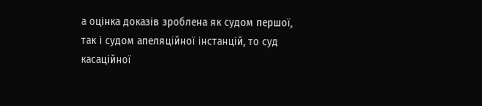а оцінка доказів зроблена як судом першої, так і судом апеляційної інстанцій, то суд касаційної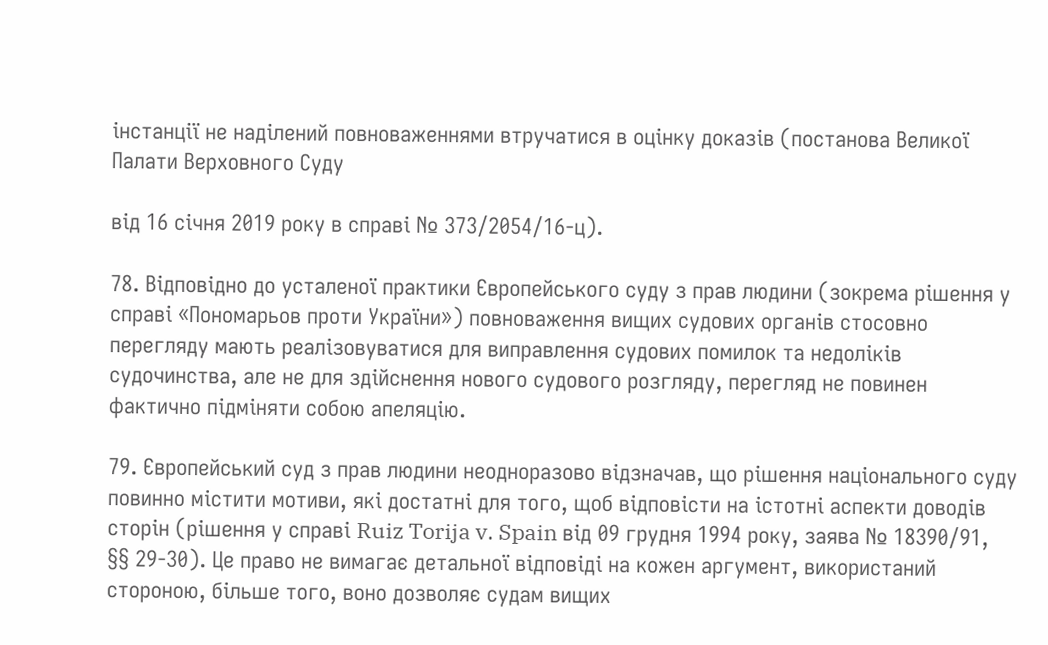інстанції не наділений повноваженнями втручатися в оцінку доказів (постанова Великої Палати Верховного Суду

від 16 січня 2019 року в справі № 373/2054/16-ц).

78. Відповідно до усталеної практики Європейського суду з прав людини (зокрема рішення у справі «Пономарьов проти України») повноваження вищих судових органів стосовно перегляду мають реалізовуватися для виправлення судових помилок та недоліків судочинства, але не для здійснення нового судового розгляду, перегляд не повинен фактично підміняти собою апеляцію.

79. Європейський суд з прав людини неодноразово відзначав, що рішення національного суду повинно містити мотиви, які достатні для того, щоб відповісти на істотні аспекти доводів сторін (рішення у справі Ruiz Torija v. Spain від 09 грудня 1994 року, заява № 18390/91, §§ 29-30). Це право не вимагає детальної відповіді на кожен аргумент, використаний стороною, більше того, воно дозволяє судам вищих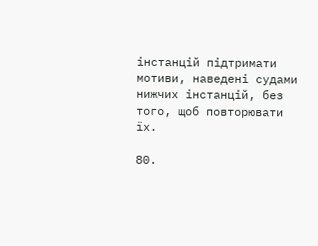інстанцій підтримати мотиви, наведені судами нижчих інстанцій, без того, щоб повторювати їх.

80.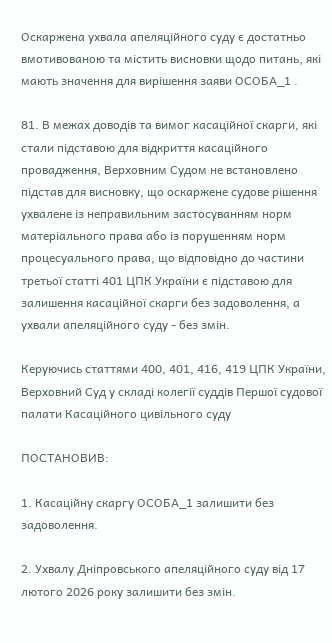Оскаржена ухвала апеляційного суду є достатньо вмотивованою та містить висновки щодо питань, які мають значення для вирішення заяви ОСОБА_1 .

81. В межах доводів та вимог касаційної скарги, які стали підставою для відкриття касаційного провадження, Верховним Судом не встановлено підстав для висновку, що оскаржене судове рішення ухвалене із неправильним застосуванням норм матеріального права або із порушенням норм процесуального права, що відповідно до частини третьої статті 401 ЦПК України є підставою для залишення касаційної скарги без задоволення, а ухвали апеляційного суду - без змін.

Керуючись статтями 400, 401, 416, 419 ЦПК України, Верховний Суд у складі колегії суддів Першої судової палати Касаційного цивільного суду

ПОСТАНОВИВ:

1. Касаційну скаргу ОСОБА_1 залишити без задоволення.

2. Ухвалу Дніпровського апеляційного суду від 17 лютого 2026 року залишити без змін.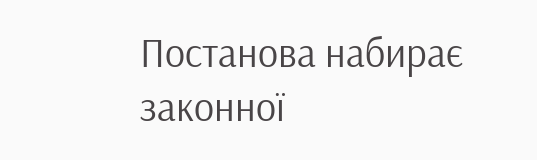Постанова набирає законної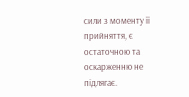сили з моменту її прийняття, є остаточною та оскарженню не підлягає.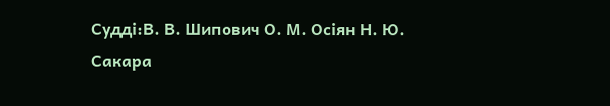Судді:В. В. Шипович О. М. Осіян Н. Ю. Сакара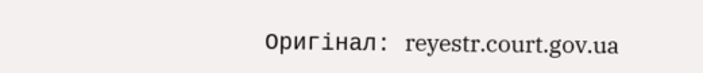Оригінал: reyestr.court.gov.ua